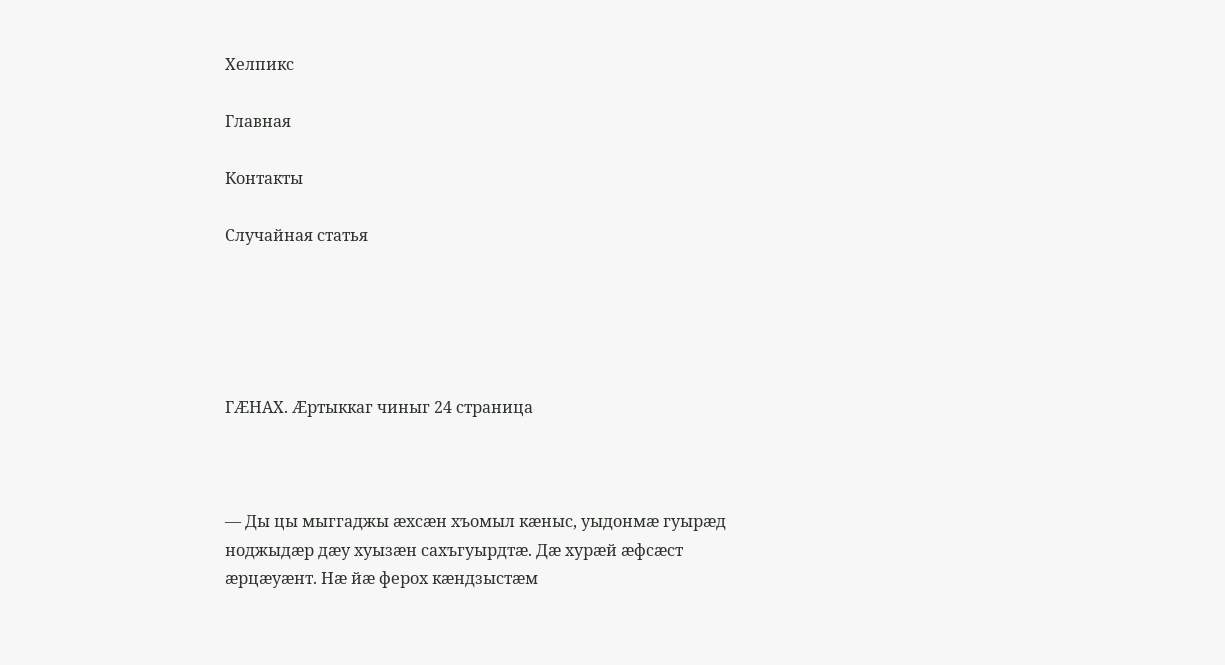Хелпикс

Главная

Контакты

Случайная статья





ГÆНАХ. Æртыккаг чиныг 24 страница



— Ды цы мыггаджы æхсæн хъомыл кæныс, уыдонмæ гуырæд ноджыдæр дæу хуызæн сахъгуырдтæ. Дæ хурæй æфсæст æрцæуæнт. Нæ йæ ферох кæндзыстæм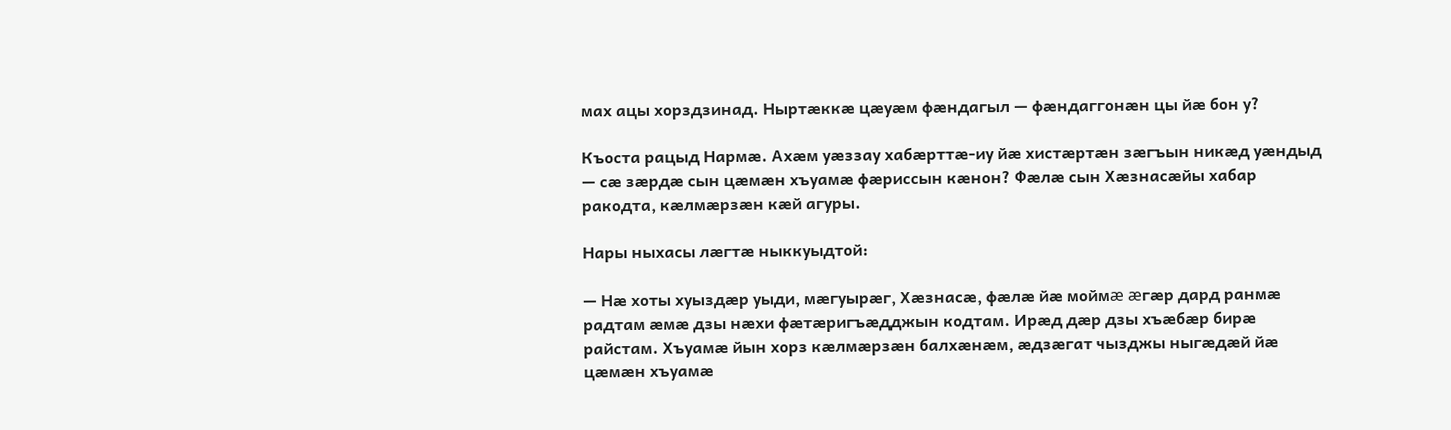мах ацы хорздзинад. Ныртæккæ цæуæм фæндагыл — фæндаггонæн цы йæ бон у?

Къоста рацыд Нармæ. Ахæм уæззау хабæрттæ-иу йæ хистæртæн зæгъын никæд уæндыд — сæ зæрдæ сын цæмæн хъуамæ фæриссын кæнон? Фæлæ сын Хæзнасæйы хабар ракодта, кæлмæрзæн кæй агуры.

Нары ныхасы лæгтæ ныккуыдтой:

— Нæ хоты хуыздæр уыди, мæгуырæг, Хæзнасæ, фæлæ йæ моймæ æгæр дард ранмæ радтам æмæ дзы нæхи фæтæригъæдджын кодтам. Ирæд дæр дзы хъæбæр бирæ райстам. Хъуамæ йын хорз кæлмæрзæн балхæнæм, æдзæгат чызджы ныгæдæй йæ цæмæн хъуамæ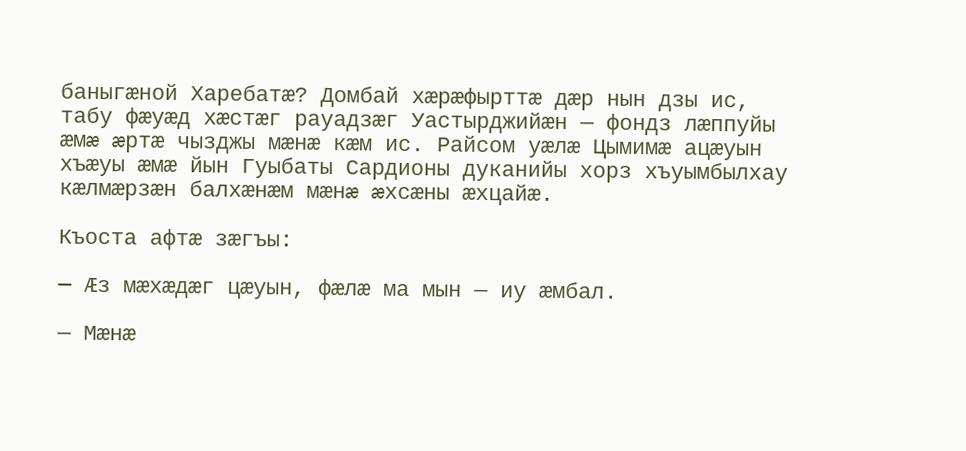баныгæной Харебатæ? Домбай хæрæфырттæ дæр нын дзы ис, табу фæуæд хæстæг рауадзæг Уастырджийæн — фондз лæппуйы æмæ æртæ чызджы мæнæ кæм ис. Райсом уæлæ Цымимæ ацæуын хъæуы æмæ йын Гуыбаты Сардионы дуканийы хорз хъуымбылхау кæлмæрзæн балхæнæм мæнæ æхсæны æхцайæ.

Къоста афтæ зæгъы:

— Æз мæхæдæг цæуын, фæлæ ма мын — иу æмбал.

— Мæнæ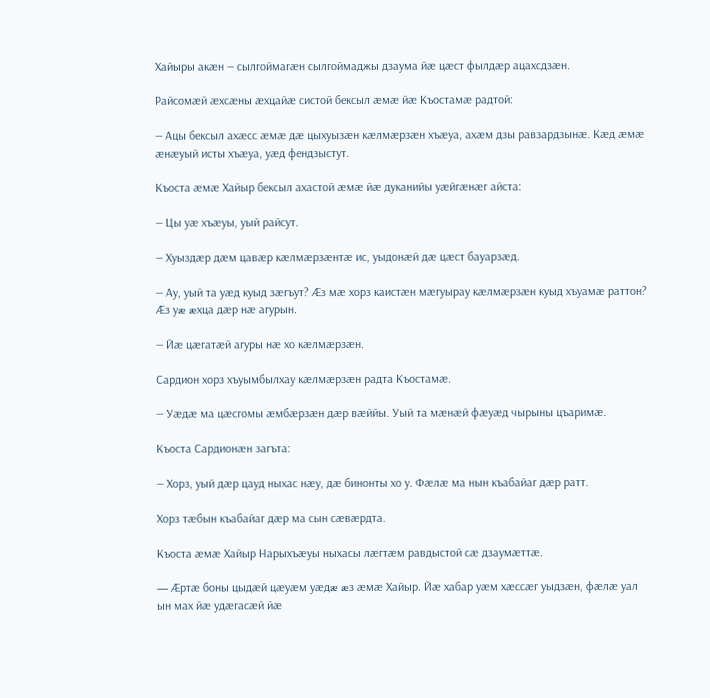Хайыры акæн — сылгоймагæн сылгоймаджы дзаума йæ цæст фылдæр ацахсдзæн.

Райсомæй æхсæны æхцайæ систой бексыл æмæ йæ Къостамæ радтой:

— Ацы бексыл ахæсс æмæ дæ цыхуызæн кæлмæрзæн хъæуа, ахæм дзы равзардзынæ. Кæд æмæ æнæуый исты хъæуа, уæд фендзыстут.

Къоста æмæ Хайыр бексыл ахастой æмæ йæ дуканийы уæйгæнæг айста:

— Цы уæ хъæуы, уый райсут.

— Хуыздæр дæм цавæр кæлмæрзæнтæ ис, уыдонæй дæ цæст бауарзæд.

— Ау, уый та уæд куыд зæгъут? Æз мæ хорз каистæн мæгуырау кæлмæрзæн куыд хъуамæ раттон? Æз уæ æхца дæр нæ агурын.

— Йæ цæгатæй агуры нæ хо кæлмæрзæн.

Сардион хорз хъуымбылхау кæлмæрзæн радта Къостамæ.

— Уæдæ ма цæсгомы æмбæрзæн дæр вæййы. Уый та мæнæй фæуæд чырыны цъаримæ.

Къоста Сардионæн загъта:

— Хорз, уый дæр цауд ныхас нæу, дæ бинонты хо у. Фæлæ ма нын къабайаг дæр ратт.

Хорз тæбын къабайаг дæр ма сын сæвæрдта.

Къоста æмæ Хайыр Нарыхъæуы ныхасы лæгтæм равдыстой сæ дзаумæттæ.

— Æртæ боны цыдæй цæуæм уæдæ æз æмæ Хайыр. Йæ хабар уæм хæссæг уыдзæн, фæлæ уал ын мах йæ удæгасæй йæ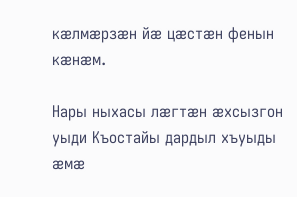кæлмæрзæн йæ цæстæн фенын кæнæм.

Нары ныхасы лæгтæн æхсызгон уыди Къостайы дардыл хъуыды æмæ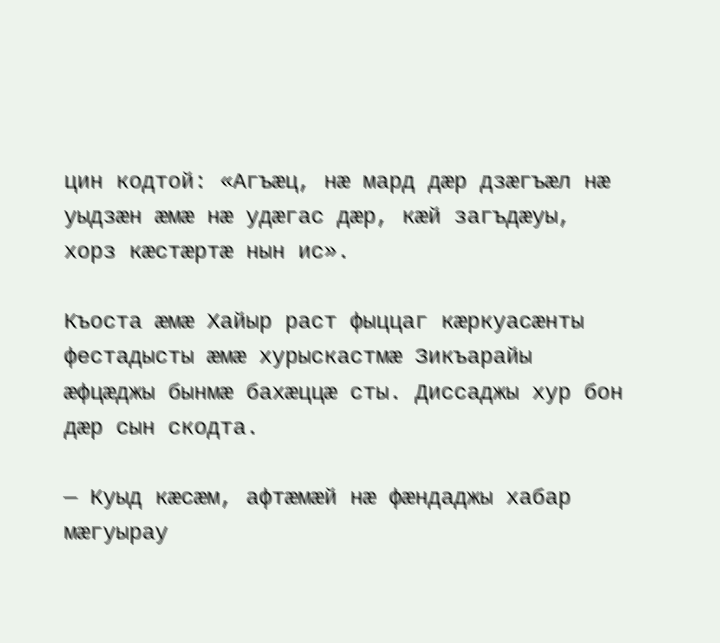цин кодтой: «Агъæц, нæ мард дæр дзæгъæл нæ уыдзæн æмæ нæ удæгас дæр, кæй загъдæуы, хорз кæстæртæ нын ис».

Къоста æмæ Хайыр раст фыццаг кæркуасæнты фестадысты æмæ хурыскастмæ Зикъарайы æфцæджы бынмæ бахæццæ сты. Диссаджы хур бон дæр сын скодта.

— Куыд кæсæм, афтæмæй нæ фæндаджы хабар мæгуырау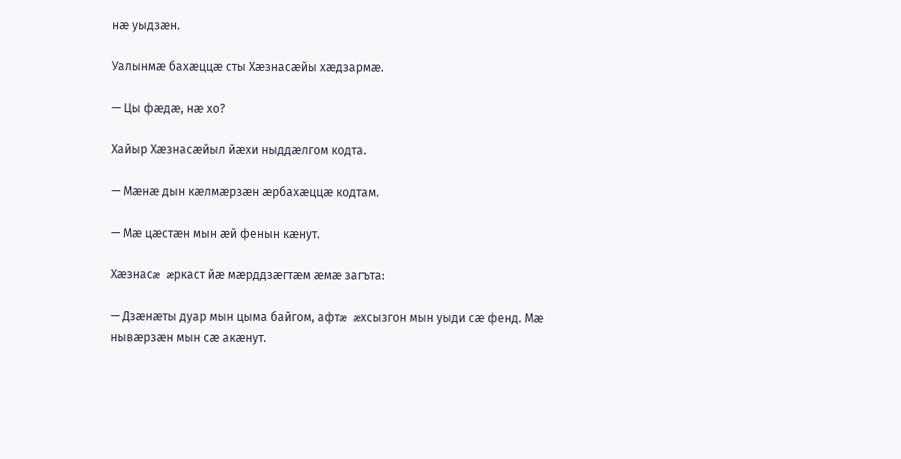нæ уыдзæн.

Уалынмæ бахæццæ сты Хæзнасæйы хæдзармæ.

— Цы фæдæ, нæ хо?

Хайыр Хæзнасæйыл йæхи ныддæлгом кодта.

— Мæнæ дын кæлмæрзæн æрбахæццæ кодтам.

— Мæ цæстæн мын æй фенын кæнут.

Хæзнасæ æркаст йæ мæрддзæгтæм æмæ загъта:

— Дзæнæты дуар мын цыма байгом, афтæ æхсызгон мын уыди сæ фенд. Мæ нывæрзæн мын сæ акæнут.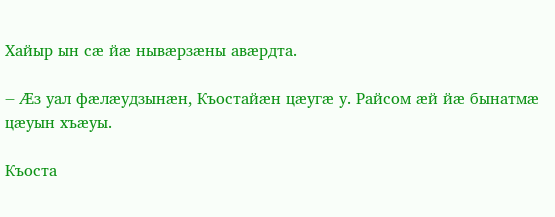Хайыр ын сæ йæ нывæрзæны авæрдта.

— Æз уал фæлæудзынæн, Къостайæн цæугæ у. Райсом æй йæ бынатмæ цæуын хъæуы.

Къоста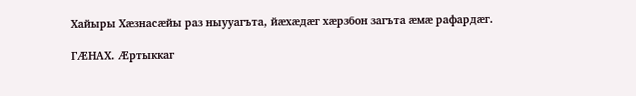Хайыры Хæзнасæйы раз ныууагъта, йæхæдæг хæрзбон загъта æмæ рафардæг.

ГÆНАХ. Æртыккаг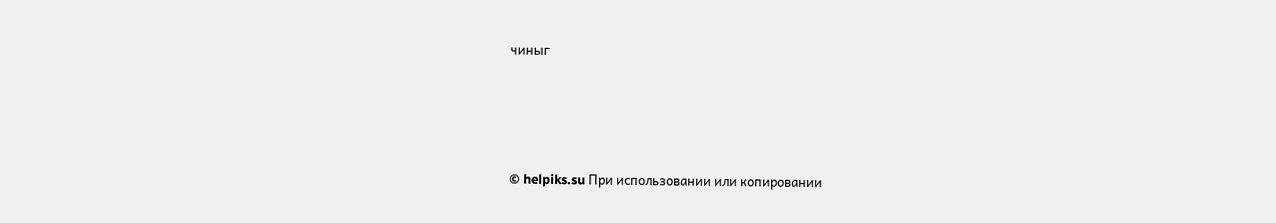чиныг





© helpiks.su При использовании или копировании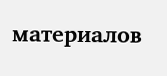материалов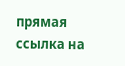прямая ссылка на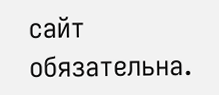сайт обязательна.